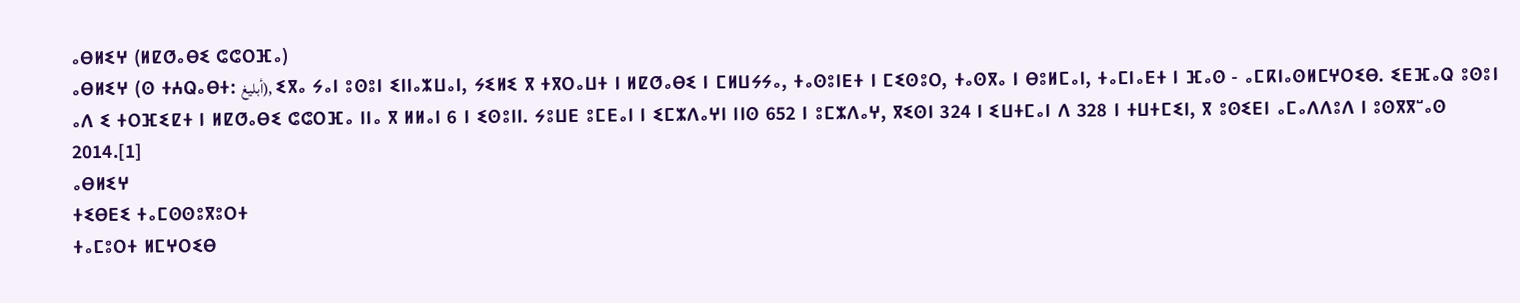ⴰⴱⵍⵉⵖ (ⵍⵇⵚⴰⴱⵉ ⵛⵛⵔⴼⴰ)
ⴰⴱⵍⵉⵖ (ⵙ ⵜⵄⵕⴰⴱⵜ: أبليغ), ⵉⴳⴰ ⵢⴰⵏ ⵓⵙⵓⵏ ⵉⵏⵏⴰⵣⵡⴰⵏ, ⵢⵉⵍⵉ ⴳ ⵜⴳⵔⴰⵡⵜ ⵏ ⵍⵇⵚⴰⴱⵉ ⵏ ⵎⵍⵡⵢⵢⴰ, ⵜⴰⵙⵓⵏⴹⵜ ⵏ ⵎⵉⵙⵓⵔ, ⵜⴰⵙⴳⴰ ⵏ ⴱⵓⵍⵎⴰⵏ, ⵜⴰⵎⵏⴰⴹⵜ ⵏ ⴼⴰⵙ - ⴰⵎⴽⵏⴰⵙⵍⵎⵖⵔⵉⴱ. ⵉⴹⴼⴰⵕ ⵓⵙⵓⵏ ⴰⴷ ⵉ ⵜⵔⴼⵉⵇⵜ ⵏ ⵍⵇⵚⴰⴱⵉ ⵛⵛⵔⴼⴰ ⵏⵏⴰ ⴳ ⵍⵍⴰⵏ 6 ⵏ ⵉⵙⵓⵏⵏ. ⵢⵓⵡⴹ ⵓⵎⴹⴰⵏ ⵏ ⵉⵎⵣⴷⴰⵖⵏ ⵏⵏⵙ 652 ⵏ ⵓⵎⵣⴷⴰⵖ, ⴳⵉⵙⵏ 324 ⵏ ⵉⵡⵜⵎⴰⵏ ⴷ 328 ⵏ ⵜⵡⵜⵎⵉⵏ, ⴳ ⵓⵙⵉⴹⵏ ⴰⵎⴰⴷⴷⵓⴷ ⵏ ⵓⵙⴳⴳⵯⴰⵙ 2014.[1]
ⴰⴱⵍⵉⵖ
ⵜⵉⴱⴹⵉ ⵜⴰⵎⵙⵙⵓⴳⵓⵔⵜ
ⵜⴰⵎⵓⵔⵜ ⵍⵎⵖⵔⵉⴱ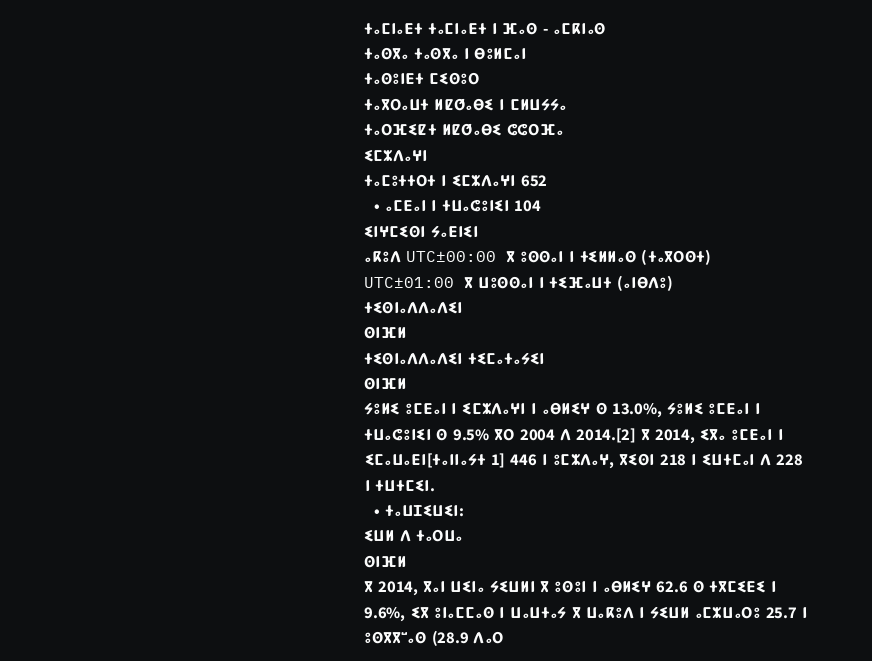ⵜⴰⵎⵏⴰⴹⵜ ⵜⴰⵎⵏⴰⴹⵜ ⵏ ⴼⴰⵙ - ⴰⵎⴽⵏⴰⵙ
ⵜⴰⵙⴳⴰ ⵜⴰⵙⴳⴰ ⵏ ⴱⵓⵍⵎⴰⵏ
ⵜⴰⵙⵓⵏⴹⵜ ⵎⵉⵙⵓⵔ
ⵜⴰⴳⵔⴰⵡⵜ ⵍⵇⵚⴰⴱⵉ ⵏ ⵎⵍⵡⵢⵢⴰ
ⵜⴰⵔⴼⵉⵇⵜ ⵍⵇⵚⴰⴱⵉ ⵛⵛⵔⴼⴰ
ⵉⵎⵣⴷⴰⵖⵏ
ⵜⴰⵎⵓⵜⵜⵔⵜ ⵏ ⵉⵎⵣⴷⴰⵖⵏ 652
  • ⴰⵎⴹⴰⵏ ⵏ ⵜⵡⴰⵛⵓⵏⵉⵏ 104
ⵉⵏⵖⵎⵉⵙⵏ ⵢⴰⴹⵏⵉⵏ
ⴰⴽⵓⴷ UTC±00:00 ⴳ ⵓⵙⵙⴰⵏ ⵏ ⵜⵉⵍⵍⴰⵙ (ⵜⴰⴳⵔⵙⵜ)
UTC±01:00 ⴳ ⵡⵓⵙⵙⴰⵏ ⵏ ⵜⵉⴼⴰⵡⵜ (ⴰⵏⴱⴷⵓ)
ⵜⵉⵙⵏⴰⴷⴷⴰⴷⵉⵏ
ⵙⵏⴼⵍ
ⵜⵉⵙⵏⴰⴷⴷⴰⴷⵉⵏ ⵜⵉⵎⴰⵜⴰⵢⵉⵏ
ⵙⵏⴼⵍ
ⵢⵓⵍⵉ ⵓⵎⴹⴰⵏ ⵏ ⵉⵎⵣⴷⴰⵖⵏ ⵏ ⴰⴱⵍⵉⵖ ⵙ 13.0%, ⵢⵓⵍⵉ ⵓⵎⴹⴰⵏ ⵏ ⵜⵡⴰⵛⵓⵏⵉⵏ ⵙ 9.5% ⴳⵔ 2004 ⴷ 2014.[2] ⴳ 2014, ⵉⴳⴰ ⵓⵎⴹⴰⵏ ⵏ ⵉⵎⴰⵡⴰⴹⵏ[ⵜⴰⵏⵏⴰⵢⵜ 1] 446 ⵏ ⵓⵎⵣⴷⴰⵖ, ⴳⵉⵙⵏ 218 ⵏ ⵉⵡⵜⵎⴰⵏ ⴷ 228 ⵏ ⵜⵡⵜⵎⵉⵏ.
  • ⵜⴰⵡⵊⵉⵡⵉⵏ:
ⵉⵡⵍ ⴷ ⵜⴰⵔⵡⴰ
ⵙⵏⴼⵍ
ⴳ 2014, ⴳⴰⵏ ⵡⵉⵏⴰ ⵢⵉⵡⵍⵏ ⴳ ⵓⵙⵓⵏ ⵏ ⴰⴱⵍⵉⵖ 62.6 ⵙ ⵜⴳⵎⵉⴹⵉ ⵏ 9.6%, ⵉⴳ ⵓⵏⴰⵎⵎⴰⵙ ⵏ ⵡⴰⵡⵜⴰⵢ ⴳ ⵡⴰⴽⵓⴷ ⵏ ⵢⵉⵡⵍ ⴰⵎⵣⵡⴰⵔⵓ 25.7 ⵏ ⵓⵙⴳⴳⵯⴰⵙ (28.9 ⴷⴰⵔ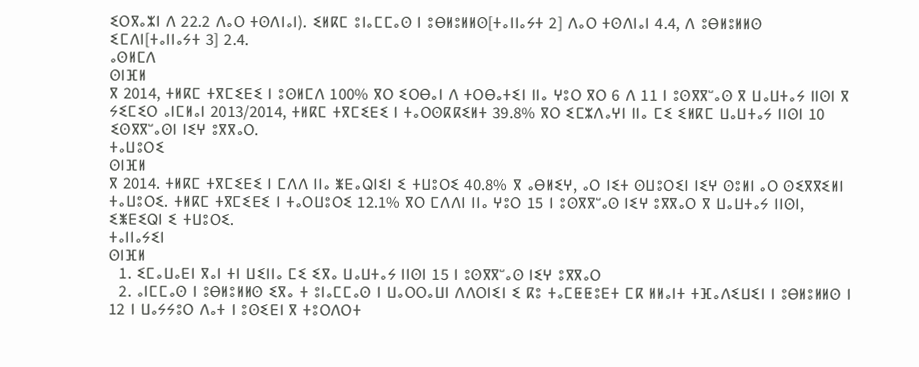ⵉⵔⴳⴰⵣⵏ ⴷ 22.2 ⴷⴰⵔ ⵜⵙⴷⵏⴰⵏ). ⵉⵍⴽⵎ ⵓⵏⴰⵎⵎⴰⵙ ⵏ ⵓⴱⵍⵓⵍⵍⵙ[ⵜⴰⵏⵏⴰⵢⵜ 2] ⴷⴰⵔ ⵜⵙⴷⵏⴰⵏ 4.4, ⴷ ⵓⴱⵍⵓⵍⵍⵙ ⵉⵎⴷⵏ[ⵜⴰⵏⵏⴰⵢⵜ 3] 2.4.
ⴰⵙⵍⵎⴷ
ⵙⵏⴼⵍ
ⴳ 2014, ⵜⵍⴽⵎ ⵜⴳⵎⵉⴹⵉ ⵏ ⵓⵙⵍⵎⴷ 100% ⴳⵔ ⵉⵔⴱⴰⵏ ⴷ ⵜⵔⴱⴰⵜⵉⵏ ⵏⵏⴰ ⵖⵓⵔ ⴳⵔ 6 ⴷ 11 ⵏ ⵓⵙⴳⴳⵯⴰⵙ ⴳ ⵡⴰⵡⵜⴰⵢ ⵏⵏⵙⵏ ⴳ ⵢⵉⵎⵉⵔ ⴰⵏⵎⵍⴰⵏ 2013/2014, ⵜⵍⴽⵎ ⵜⴳⵎⵉⴹⵉ ⵏ ⵜⴰⵔⵙⴽⴽⵉⵍⵜ 39.8% ⴳⵔ ⵉⵎⵣⴷⴰⵖⵏ ⵏⵏⴰ ⵎⵉ ⵉⵍⴽⵎ ⵡⴰⵡⵜⴰⵢ ⵏⵏⵙⵏ 10 ⵉⵙⴳⴳⵯⴰⵙⵏ ⵏⵉⵖ ⵓⴳⴳⴰⵔ.
ⵜⴰⵡⵓⵔⵉ
ⵙⵏⴼⵍ
ⴳ 2014. ⵜⵍⴽⵎ ⵜⴳⵎⵉⴹⵉ ⵏ ⵎⴷⴷ ⵏⵏⴰ ⵥⴹⴰⵕⵏⵉⵏ ⵉ ⵜⵡⵓⵔⵉ 40.8% ⴳ ⴰⴱⵍⵉⵖ, ⴰⵔ ⵏⵉⵜ ⵙⵡⵓⵔⵉⵏ ⵏⵉⵖ ⵙⵓⵍⵏ ⴰⵔ ⵙⵉⴳⴳⵉⵍⵏ ⵜⴰⵡⵓⵔⵉ. ⵜⵍⴽⵎ ⵜⴳⵎⵉⴹⵉ ⵏ ⵜⴰⵔⵡⵓⵔⵉ 12.1% ⴳⵔ ⵎⴷⴷⵏ ⵏⵏⴰ ⵖⵓⵔ 15 ⵏ ⵓⵙⴳⴳⵯⴰⵙ ⵏⵉⵖ ⵓⴳⴳⴰⵔ ⴳ ⵡⴰⵡⵜⴰⵢ ⵏⵏⵙⵏ, ⵉⵥⴹⵉⵕⵏ ⵉ ⵜⵡⵓⵔⵉ.
ⵜⴰⵏⵏⴰⵢⵉⵏ
ⵙⵏⴼⵍ
  1. ⵉⵎⴰⵡⴰⴹⵏ ⴳⴰⵏ ⵜⵏ ⵡⵉⵏⵏⴰ ⵎⵉ ⵉⴳⴰ ⵡⴰⵡⵜⴰⵢ ⵏⵏⵙⵏ 15 ⵏ ⵓⵙⴳⴳⵯⴰⵙ ⵏⵉⵖ ⵓⴳⴳⴰⵔ
  2. ⴰⵏⵎⵎⴰⵙ ⵏ ⵓⴱⵍⵓⵍⵍⵙ ⵉⴳⴰ ⵜ ⵓⵏⴰⵎⵎⴰⵙ ⵏ ⵡⴰⵔⵔⴰⵡⵏ ⴷⴷⵔⵏⵉⵏ ⵉ ⴽⵓ ⵜⴰⵎⵟⵟⵓⴹⵜ ⵎⴽ ⵍⵍⴰⵏⵜ ⵜⴼⴰⴷⵉⵡⵉⵏ ⵏ ⵓⴱⵍⵓⵍⵍⵙ ⵏ 12 ⵏ ⵡⴰⵢⵢⵓⵔ ⴷⴰⵜ ⵏ ⵓⵙⵉⴹⵏ ⴳ ⵜⵓⵔⴷⵔⵜ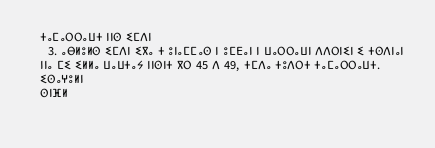ⵜⴰⵎⴰⵔⵔⴰⵡⵜ ⵏⵏⵙ ⵉⵎⴷⵏ
  3. ⴰⴱⵍⵓⵍⵙ ⵉⵎⴷⵏ ⵉⴳⴰ ⵜ ⵓⵏⴰⵎⵎⴰⵙ ⵏ ⵓⵎⴹⴰⵏ ⵏ ⵡⴰⵔⵔⴰⵡⵏ ⴷⴷⵔⵏⵉⵏ ⵉ ⵜⵙⴷⵏⴰⵏ ⵏⵏⴰ ⵎⵉ ⵉⵍⵍⴰ ⵡⴰⵡⵜⴰⵢ ⵏⵏⵙⵏⵜ ⴳⵔ 45 ⴷ 49, ⵜⵎⴷⴰ ⵜⵓⴷⵔⵜ ⵜⴰⵎⴰⵔⵔⴰⵡⵜ.
ⵉⵙⴰⵖⵓⵍⵏ
ⵙⵏⴼⵍ